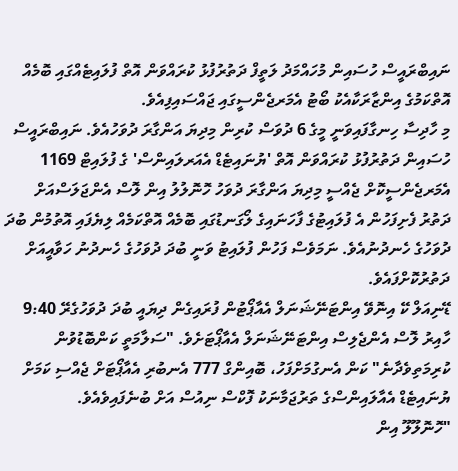ނައިބްރައީސް ހުސައިން މުހައްމަދު ލަތީފް ދަތުރުފުޅު ކުރައްވަން އޮތް ފުލައިޓެއްގައި ބޮމެއް އޮތްކަމުގެ އިންޒާރަކާއެކު ބޯޓު އެމަރޖެންސީގައި ޖައްސައިފިއެވެ.
މި ހާދިސާ ހިނގާފައިވަނީ މީގެ 6 ދުވަސް ކުރިން މިދިޔަ އަންގާރަ ދުވަހުއެވެ. ނައިބްރައީސް ހުސައިން ދަތުރުފުޅު ކުރައްވަން އޮތް 'ޔުނައިޓެޑް އެއަރލައިންސް' ގެ ފުލައިޓް 1169 އެމަރޖެންސީކޮށް ޖެއްސީ މިދިޔަ އަންގާރަ ދުވަހު ހޮނޮލުލު އިން ލޮސް އެންޖަލަސްއަށް ދަތުރު ފެށިފަހުން އެ ފުލައިޓުގެ ފާހަނައިގެ ލޯގަނޑުގައި ބޮމެއް އޮތްކަމެއް ލިޔެފައި އޮތުމުން ބުދަ ދުވަހުގެ ހެނދުނުއެވެ. ނަމަވެސް ފަހުން ފުލައިޓު ވަނީ ބުދަ ދުވަހުގެ ހެނދުނު ހަވާއީއަށް ދަތުރުކޮށްފައެވެ.
ޑޭނިއަލް ކޭ އިނޮވޭ އިންޓަނޭޝަނަލް އެއާޕޯޓުން ފުރައިގެން ދިޔައީ ބުދަ ދުވަހުގެރޭ 9:40 ހާއިރު ލޮސް އެންޖެލިސް އިންޓަނޭޝަނަލް އެއާޕޯޓަށެވެ. "ސަލާމަތީ ކަންބޮޑުވުން ކުރިމަތިވެދާނެ" ކަން އެނގުމަށްފަހު، ބޮއިންގް 777 އެނބުރި އެއާޕޯޓަށް ޖެއްސި ކަމަށް ޔުނައިޓެޑް އެއާލައިންސްގެ ތަރުޖަމާނަކު ފޮކްސް ނިއުސް އަށް ބުނެފައިވެއެވެ.
"ހޮނޮލޫލޫ އިން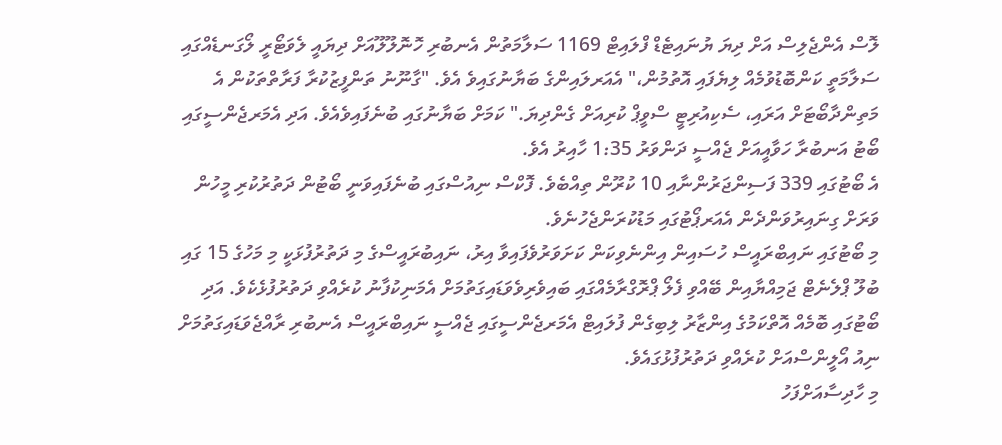ލޮސް އެންޖެލިސް އަށް ދިޔަ ޔުނައިޓެޑް ފްލައިޓް 1169 ސަލާމަތުން އެނބުރި ހޮނޮލޫލޫއަށް ދިޔައީ ލެވަޓޯރީ ލޯގަނޑެއްގައި ސަލާމަތީ ކަންބޮޑުވުމެއް ލިޔެފައި އޮތުމުން،" އެއަރލައިންގެ ބަޔާނުގައިވެ އެވެ. "ގާނޫނު ތަންފީޒުކުރާ ފަރާތްތަކުން އެ މަތިންދާބޯޓަށް އަރައި، ސެކިއުރިޓީ ސްވީޕް ކުރިއަށް ގެންދިޔަ." ކަމަށް ބަޔާނުގައި ބުނެފައިވެއެވެ. އަދި އެމަރޖެންސީގައި ބޯޓު އަނބުރާ ހަވާއީއަށް ޖެއްސީ ދަންވަރު 1:35 ހާއިރު އެވެ.
އެ ބޯޓުގައި 339 ފަސިންޖަރުންނާއި 10 ކުރޫން ތިއްބެވެ. ފޮކްސް ނިއުސްގައި ބުނެފައިވަނީ ބޯޓުން ދަތުރުކުރި މީހުން ވަރަށް ގިނައިރުވަންދެން އެއަރޕޯޓުގައި މަޑުކުރަންޖެހުނެވެ.
މި ބޯޓުގައި ނައިބްރައީސް ހުސައިން އިންނެވިކަން ކަށަވަރުވެފައިވާ އިރު، ނައިބުރައީސްގެ މި ދަތުރުފުޅަކީ މި މަހުގެ 15 ގައި ބުލޫ ޕްލެނެޓް ޖަމިއްޔާއިން ބޭއްވި ފެލޯ ޕްރޮގްރާމެއްގައި ބައިވެރިވެވަޑައިގަތުމަށް އެމަނިކުފާނު ކުރެއްވި ދަތުރުފުޅެކެވެ. އަދި ބޯޓުގައި ބޮމެއް އޮތްކަމުގެ އިންޒާރު ލިބިގެން ފުލައިޓް އެމަރޖެންސީގައި ޖެއްސީ ނައިބްރައީސް އެނބުރި ރާއްޖެވަޑައިގަތުމަށް ނިއު އޯލީންސްއަށް ކުރެއްވި ދަތުރުފުޅުގައެވެ.
މި ހާދިސާއަށްފަހު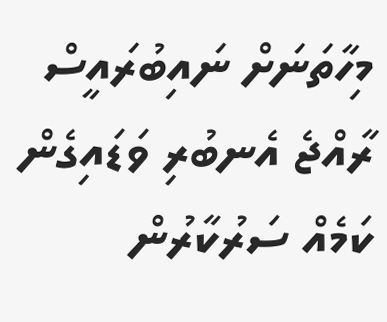މިހާތަނަށް ނައިބުރައީސް ރާއްޖެ އެނބުރި ވަޑައިގެން ކަމެއް ސަރުކާރުން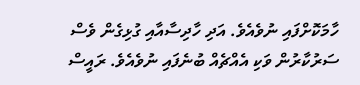ހާމަކޮށްފައި ނުވެއެވެ. އަދި ހާދިސާއާއި ގުޅިގެން ވެސް ސަރުކާރުން ވަކި އެއްޗެއް ބުނެފައި ނުވެއެވެ. ރައީސް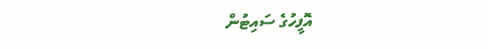އޮފީހުގެ ސައިޓުން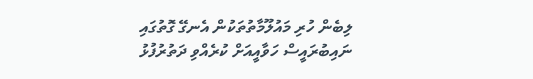ލިބެން ހުރި މައުލޫމާތުތަކުން އެނގޭ ގޮތުގައި ނައިބުރައީސް ހަވާއީއަށް ކުރެއްވި ދަތުރުފުޅު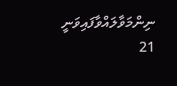ނިންމަވާލައްވާފައިވަނީ 21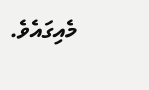މެއިގައެވެ.